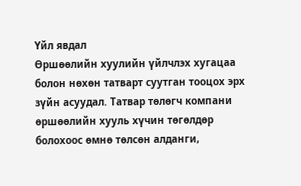Үйл явдал
Өршөөлийн хуулийн үйлчлэх хугацаа болон нөхөн татварт суутган тооцох эрх зүйн асуудал. Татвар төлөгч компани өршөөлийн хууль хүчин төгөлдөр болохоос өмнө төлсөн алданги,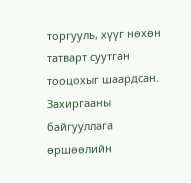торгууль, хүүг нөхөн татварт суутган тооцохыг шаардсан. Захиргааны байгууллага өршөөлийн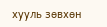хууль зөвхөн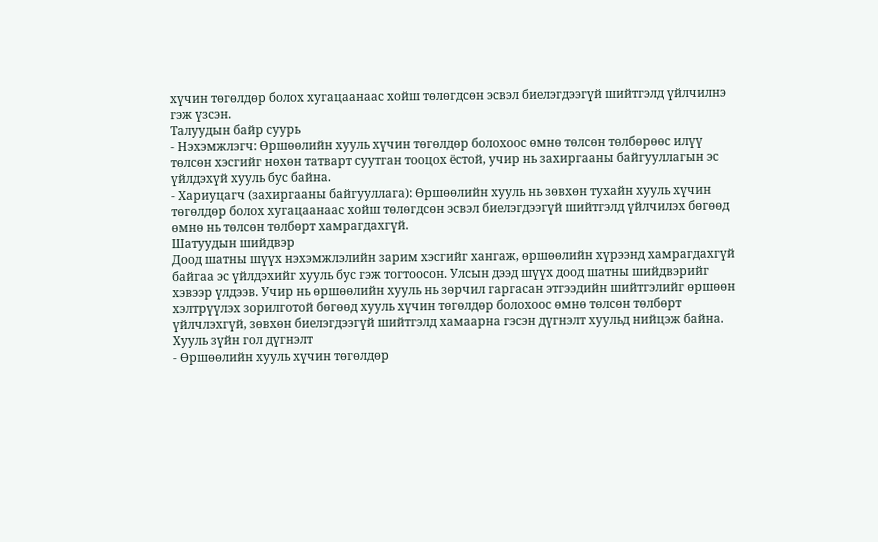хүчин төгөлдөр болох хугацаанаас хойш төлөгдсөн эсвэл биелэгдээгүй шийтгэлд үйлчилнэ гэж үзсэн.
Талуудын байр суурь
- Нэхэмжлэгч: Өршөөлийн хууль хүчин төгөлдөр болохоос өмнө төлсөн төлбөрөөс илүү төлсөн хэсгийг нөхөн татварт суутган тооцох ёстой, учир нь захиргааны байгууллагын эс үйлдэхүй хууль бус байна.
- Хариуцагч (захиргааны байгууллага): Өршөөлийн хууль нь зөвхөн тухайн хууль хүчин төгөлдөр болох хугацаанаас хойш төлөгдсөн эсвэл биелэгдээгүй шийтгэлд үйлчилэх бөгөөд өмнө нь төлсөн төлбөрт хамрагдахгүй.
Шатуудын шийдвэр
Доод шатны шүүх нэхэмжлэлийн зарим хэсгийг хангаж, өршөөлийн хүрээнд хамрагдахгүй байгаа эс үйлдэхийг хууль бус гэж тогтоосон. Улсын дээд шүүх доод шатны шийдвэрийг хэвээр үлдээв. Учир нь өршөөлийн хууль нь зөрчил гаргасан этгээдийн шийтгэлийг өршөөн хэлтрүүлэх зорилготой бөгөөд хууль хүчин төгөлдөр болохоос өмнө төлсөн төлбөрт үйлчлэхгүй, зөвхөн биелэгдээгүй шийтгэлд хамаарна гэсэн дүгнэлт хуульд нийцэж байна.
Хууль зүйн гол дүгнэлт
- Өршөөлийн хууль хүчин төгөлдөр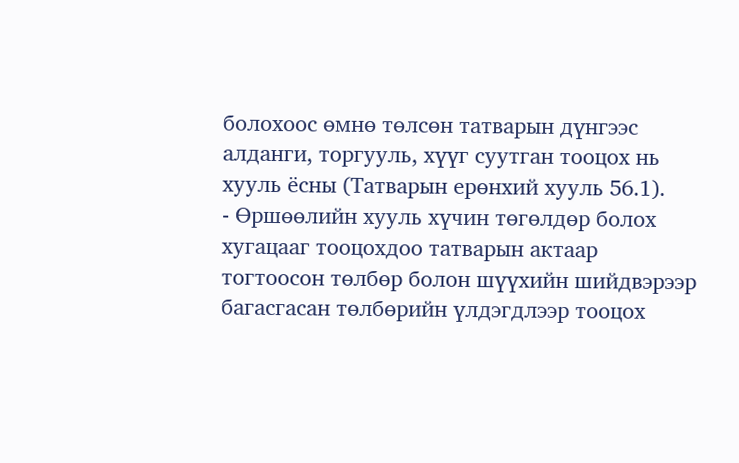болохоос өмнө төлсөн татварын дүнгээс алданги, торгууль, хүүг суутган тооцох нь хууль ёсны (Татварын ерөнхий хууль 56.1).
- Өршөөлийн хууль хүчин төгөлдөр болох хугацааг тооцохдоо татварын актаар тогтоосон төлбөр болон шүүхийн шийдвэрээр багасгасан төлбөрийн үлдэгдлээр тооцох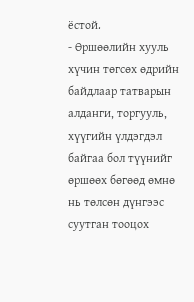ёстой.
- Өршөөлийн хууль хүчин төгсөх өдрийн байдлаар татварын алданги, торгууль, хүүгийн үлдэгдэл байгаа бол түүнийг өршөөх бөгөөд өмнө нь төлсөн дүнгээс суутган тооцох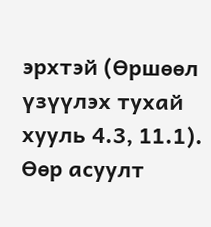эрхтэй (Өршөөл үзүүлэх тухай хууль 4.3, 11.1).
Өөр асуулт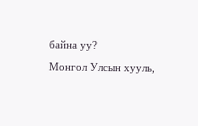байна уу?
Монгол Улсын хууль,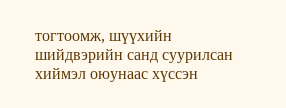тогтоомж, шүүхийн шийдвэрийн санд суурилсан хиймэл оюунаас хүссэн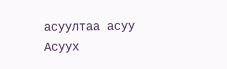асуултаа асуу
Асуух